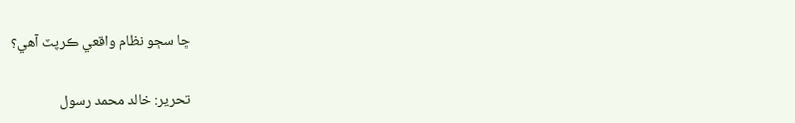ڇا سڄو نظام واقعي ڪرپٽ آهي؟

تحرير: خالد محمد رسول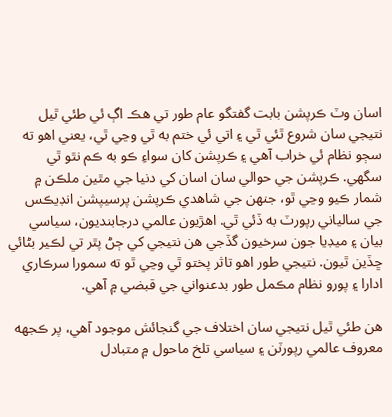اسان وٽ ڪرپشن بابت گفتگو عام طور تي هڪ اڳ ئي طئي ٿيل نتيجي سان شروع ٿئي ٿي ۽ اتي ئي ختم به ٿي وڃي ٿي، يعني اهو ته سڄو نظام ئي خراب آهي ۽ ڪرپشن کان سواءِ ڪو به ڪم نٿو ٿي سگهي. ڪرپشن جي حوالي سان اسان کي دنيا جي مٿين ملڪن ۾ شمار ڪيو وڃي ٿو، جنهن جي شاهدي ڪرپشن پرسيپشن انڊيڪس جي سالياني رپورٽ به ڏئي ٿي. اهڙيون عالمي درجابنديون، سياسي بيان ۽ ميڊيا جون سرخيون گڏجي هن نتيجي کي ڄڻ پٿر تي لڪير بڻائي ڇڏين ٿيون. نتيجي طور اهو تاثر پختو ٿي وڃي ٿو ته سمورا سرڪاري ادارا ۽ پورو نظام مڪمل طور بدعنواني جي قبضي ۾ آهي.

هن طئي ٿيل نتيجي سان اختلاف جي گنجائش موجود آهي، پر ڪجهه معروف عالمي رپورٽن ۽ سياسي تلخ ماحول ۾ متبادل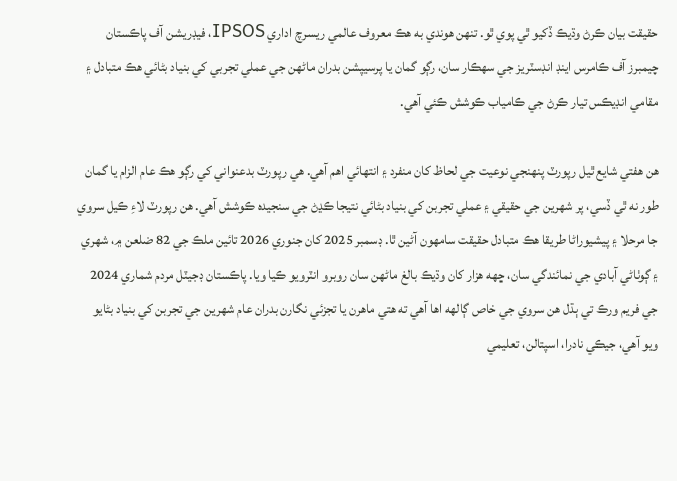حقيقت بيان ڪرڻ وڌيڪ ڏکيو ٿي پوي ٿو. تنهن هوندي به هڪ معروف عالمي ريسرچ اداري IPSOS، فيڊريشن آف پاڪستان چيمبرز آف ڪامرس اينڊ انڊسٽريز جي سهڪار سان، رڳو گمان يا پرسيپشن بدران ماڻهن جي عملي تجربي کي بنياد بڻائي هڪ متبادل ۽ مقامي انڊيڪس تيار ڪرڻ جي ڪامياب ڪوشش ڪئي آهي.

هن هفتي شايع ٿيل رپورٽ پنهنجي نوعيت جي لحاظ کان منفرد ۽ انتهائي اهم آهي. هي رپورٽ بدعنواني کي رڳو هڪ عام الزام يا گمان طور نه ٿي ڏسي، پر شهرين جي حقيقي ۽ عملي تجربن کي بنياد بڻائي نتيجا ڪڍڻ جي سنجيده ڪوشش آهي. هن رپورٽ لاءِ ڪيل سروي جا مرحلا ۽ پيشيوراڻا طريقا هڪ متبادل حقيقت سامهون آڻين ٿا. ڊسمبر 2025 کان جنوري 2026 تائين ملڪ جي 82 ضلعن ۾، شهري ۽ ڳوٺاڻي آبادي جي نمائندگي سان، ڇهه هزار کان وڌيڪ بالغ ماڻهن سان روبرو انٽرويو ڪيا ويا. پاڪستان ڊجيٽل مردم شماري 2024 جي فريم ورڪ تي ٻڌل هن سروي جي خاص ڳالهه اها آهي ته هتي ماهرن يا تجزئي نگارن بدران عام شهرين جي تجربن کي بنياد بڻايو ويو آهي، جيڪي نادرا، اسپتالن، تعليمي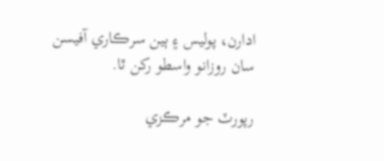ادارن، پوليس ۽ ٻين سرڪاري آفيسن سان روزانو واسطو رکن ٿا.

رپورٽ جو مرڪزي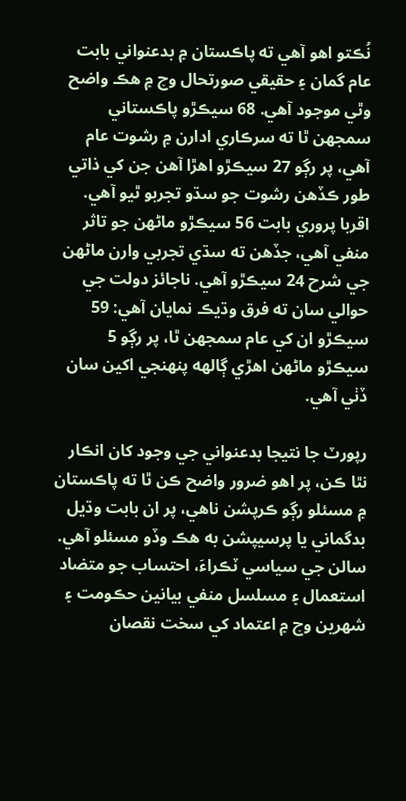نُڪتو اهو آهي ته پاڪستان ۾ بدعنواني بابت عام گمان ۽ حقيقي صورتحال وچ ۾ هڪ واضح وٿي موجود آهي. 68 سيڪڙو پاڪستاني سمجهن ٿا ته سرڪاري ادارن ۾ رشوت عام آهي، پر رڳو 27 سيڪڙو اهڙا آهن جن کي ذاتي طور ڪڏهن رشوت جو سڌو تجربو ٿيو آهي. اقربا پروري بابت 56 سيڪڙو ماڻهن جو تاثر منفي آهي، جڏهن ته سڌي تجربي وارن ماڻهن جي شرح 24 سيڪڙو آهي. ناجائز دولت جي حوالي سان ته فرق وڌيڪ نمايان آهي: 59 سيڪڙو ان کي عام سمجهن ٿا، پر رڳو 5 سيڪڙو ماڻهن اهڙي ڳالهه پنهنجي اکين سان ڏٺي آهي.

رپورٽ جا نتيجا بدعنواني جي وجود کان انڪار نٿا ڪن، پر اهو ضرور واضح ڪن ٿا ته پاڪستان ۾ مسئلو رڳو ڪرپشن ناهي، پر ان بابت وڌيل بدگماني يا پرسيپشن به هڪ وڏو مسئلو آهي. سالن جي سياسي ٽڪراءَ، احتساب جو متضاد استعمال ۽ مسلسل منفي بيانين حڪومت ۽ شهرين وچ ۾ اعتماد کي سخت نقصان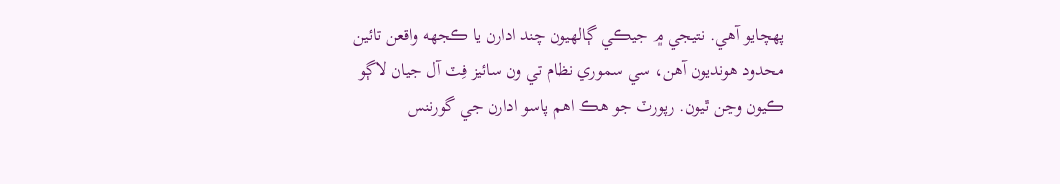پهچايو آهي. نتيجي ۾ جيڪي ڳالهيون چند ادارن يا ڪجهه واقعن تائين محدود هونديون آهن، سي سموري نظام تي ون سائيز فِٽ آل جيان لاڳو ڪيون وڃن ٿيون. رپورٽ جو هڪ اهم پاسو ادارن جي گورننس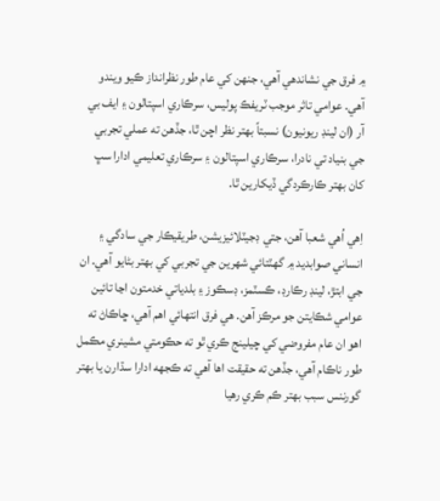۾ فرق جي نشاندهي آهي، جنهن کي عام طور نظرانداز ڪيو ويندو آهي. عوامي تاثر موجب ٽريفڪ پوليس، سرڪاري اسپتالون ۽ ايف بي آر (ان لينڊ ريونيون) نسبتاً بهتر نظر اچن ٿا، جڏهن ته عملي تجربي جي بنياد تي نادرا، سرڪاري اسپتالون ۽ سرڪاري تعليمي ادارا سڀ کان بهتر ڪارڪردگي ڏيکارين ٿا.

اِهي اُهي شعبا آهن، جتي ڊجيٽلائيزيشن، طريقيڪار جي سادگي ۽ انساني صوابديد ۾ گهٽتائي شهرين جي تجربي کي بهتر بڻايو آهي. ان جي ابتڙ، لينڊ رڪارڊ، ڪسٽمز، ڊسڪوز ۽ بلدياتي خدمتون اڃا تائين عوامي شڪايتن جو مرڪز آهن. هي فرق انتهائي اهم آهي، ڇاڪاڻ ته اهو ان عام مفروضي کي چيلينج ڪري ٿو ته حڪومتي مشينري مڪمل طور ناڪام آهي، جڏهن ته حقيقت اها آهي ته ڪجهه ادارا سڌارن يا بهتر گورننس سبب بهتر ڪم ڪري رهيا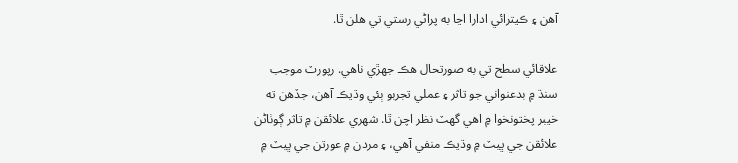آهن ۽ ڪيترائي ادارا اڃا به پراڻي رستي تي هلن ٿا.

علاقائي سطح تي به صورتحال هڪ جهڙي ناهي. رپورٽ موجب سنڌ ۾ بدعنواني جو تاثر ۽ عملي تجربو ٻئي وڌيڪ آهن، جڏهن ته خيبر پختونخوا ۾ اهي گهٽ نظر اچن ٿا. شهري علائقن ۾ تاثر ڳوٺاڻن علائقن جي ڀيٽ ۾ وڌيڪ منفي آهي، ۽ مردن ۾ عورتن جي ڀيٽ ۾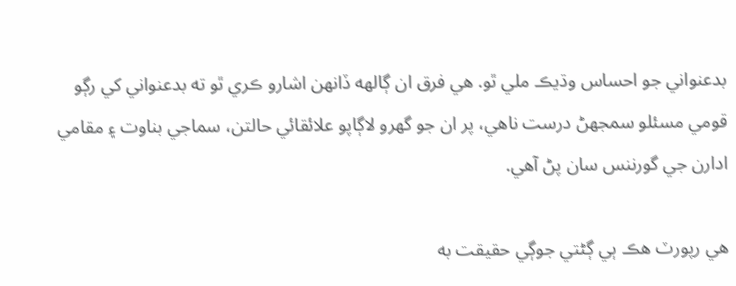بدعنواني جو احساس وڌيڪ ملي ٿو. هي فرق ان ڳالهه ڏانهن اشارو ڪري ٿو ته بدعنواني کي رڳو قومي مسئلو سمجهڻ درست ناهي، پر ان جو گهرو لاڳاپو علائقائي حالتن، سماجي بناوت ۽ مقامي ادارن جي گورننس سان پڻ آهي.

هي رپورٽ هڪ ٻي ڳڻتي جوڳي حقيقت به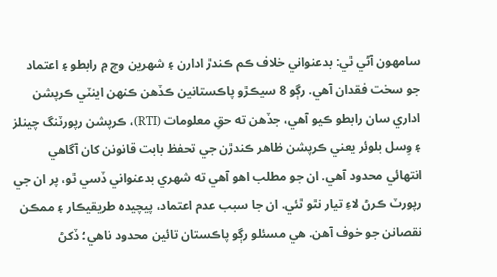سامهون آڻي ٿي: بدعنواني خلاف ڪم ڪندڙ ادارن ۽ شهرين وچ ۾ رابطو ۽ اعتماد جو سخت فقدان آهي. رڳو 8 سيڪڙو پاڪستانين ڪڏهن ڪنهن اينٽي ڪرپشن اداري سان رابطو ڪيو آهي، جڏهن ته حقِ معلومات (RTI)، ڪرپشن رپورٽنگ چينلز ۽ وِسل بلوئر يعني ڪرپشن ظاهر ڪندڙن جي تحفظ بابت قانونن کان آگاهي انتهائي محدود آهي. ان جو مطلب اهو آهي ته شهري بدعنواني ڏسي ٿو، پر ان جي رپورٽ ڪرڻ لاءِ تيار نٿو ٿئي. ان جا سبب عدم اعتماد، پيچيده طريقيڪار ۽ ممڪن نقصانن جو خوف آهن. هي مسئلو رڳو پاڪستان تائين محدود ناهي؛ ڏکڻ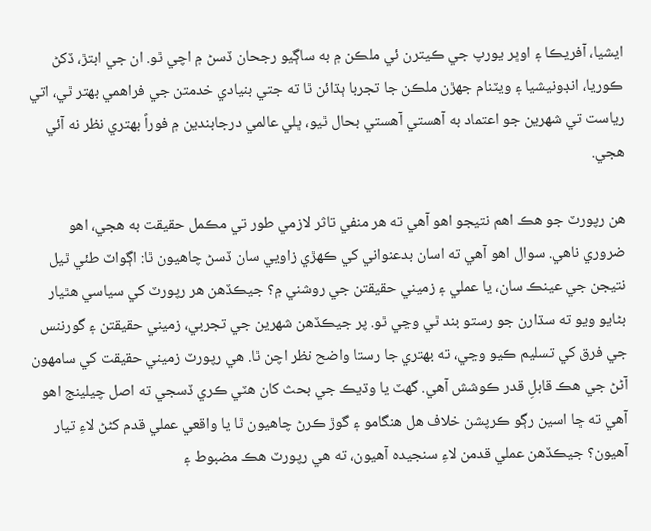ايشيا، آفريڪا ۽ اوڀر يورپ جي ڪيترن ئي ملڪن ۾ به ساڳيو رجحان ڏسڻ ۾ اچي ٿو. ان جي ابتڙ، ڏکڻ ڪوريا، انڊونيشيا ۽ ويٽنام جهڙن ملڪن جا تجربا ٻڌائن ٿا ته جتي بنيادي خدمتن جي فراهمي بهتر ٿي، اتي رياست تي شهرين جو اعتماد به آهستي آهستي بحال ٿيو، ڀلي عالمي درجابندين ۾ فوراً بهتري نظر نه آئي هجي.

هن رپورٽ جو هڪ اهم نتيجو اهو آهي ته هر منفي تاثر لازمي طور تي مڪمل حقيقت به هجي، اهو ضروري ناهي. سوال اهو آهي ته اسان بدعنواني کي ڪهڙي زاويي سان ڏسڻ چاهيون ٿا: اڳواٽ طئي ٿيل نتيجن جي عينڪ سان، يا عملي ۽ زميني حقيقتن جي روشني ۾؟ جيڪڏهن هر رپورٽ کي سياسي هٿيار بڻايو ويو ته سڌارن جو رستو بند ٿي وڃي ٿو. پر جيڪڏهن شهرين جي تجربي، زميني حقيقتن ۽ گورننس جي فرق کي تسليم ڪيو وڃي، ته بهتري جا رستا واضح نظر اچن ٿا. هي رپورٽ زميني حقيقت کي سامهون آڻڻ جي هڪ قابلِ قدر ڪوشش آهي. گهٽ يا وڌيڪ جي بحث کان هٽي ڪري ڏسجي ته اصل چيلينج اهو آهي ته ڇا اسين رڳو ڪرپشن خلاف هل هنگامو ۽ گوڙ ڪرڻ چاهيون ٿا يا واقعي عملي قدم کڻڻ لاءِ تيار آهيون؟ جيڪڏهن عملي قدمن لاءِ سنجيده آهيون، ته هي رپورٽ هڪ مضبوط ۽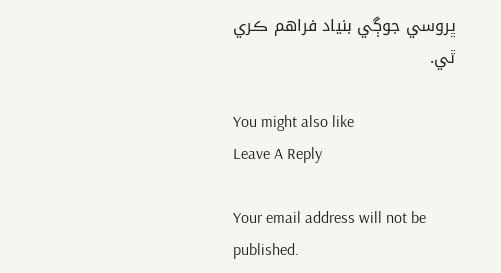ڀروسي جوڳي بنياد فراهم ڪري ٿي.

You might also like
Leave A Reply

Your email address will not be published.